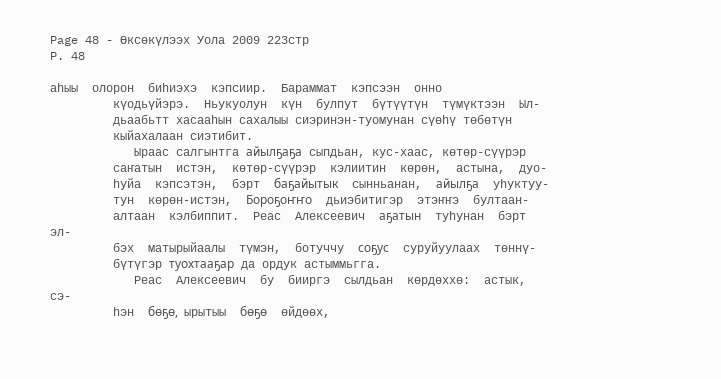Page 48 - Өксөкүлээх Уола 2009 223стр
P. 48

аһыы  олорон  биһиэхэ  кэпсиир.  Бараммат  кэпсээн  онно
         күодьүйэрэ.  Ньукуолун  күн  булпут  бүтүүтүн  түмүктээн  Ыл-
         дьаабьтт хасааһын сахалыы сиэринэн-туомунан сүөһү төбөтүн
         кыйахалаан сиэтибит.
            Ыраас салгынтга айылҕаҕа сыпдьан, кус-хаас, көтөр-сүүрэр
         саҥатын  истэн,  көтөр-сүүрэр  кэлиитин  көрөн,  астына,  дуо-
         һуйа  кэпсэтэн,  бэрт  баҕайытык  сынньанан,  айылҕа  уһуктуу-
         тун  көрөн-истэн,  Бороҕоҥҥо  дьиэбитигэр  этэҥҥэ  бултаан-
         алтаан  кэлбиппит.  Реас  Алексеевич  аҕатын  туһунан  бэрт  эл-
         бэх  матырыйаалы  түмэн,  ботуччу  соҕус  суруйуулаах  төннү-
         бүтүгэр туохтааҕар да ордук астыммьгга.
            Реас  Алексеевич  бу  бииргэ  сылдьан  көрдөххө:  астык,  сэ-
         һэн  бөҕө,  ырытыы  бөҕө  өйдөөх,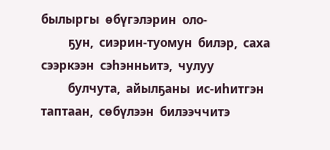былыргы  өбүгэлэрин  оло-
         ҕун,  сиэрин-туомун  билэр,  саха  сээркээн  сэһэнньитэ,  чулуу
         булчута,  айылҕаны  ис-иһитгэн  таптаан,  сөбүлээн  билээччитэ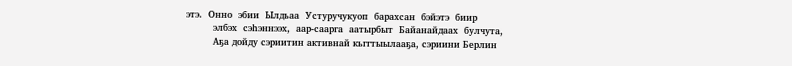этэ.  Онно  эбии  Ылдьаа  Устуручукуоп  барахсан  бэйэтэ  биир
         элбэх  сэһэннээх,  аар-саарга  аатырбыт  Байанайдаах  булчута,
         Аҕа дойду сэриитин активнай кьггтыылааҕа, сэриини Берлин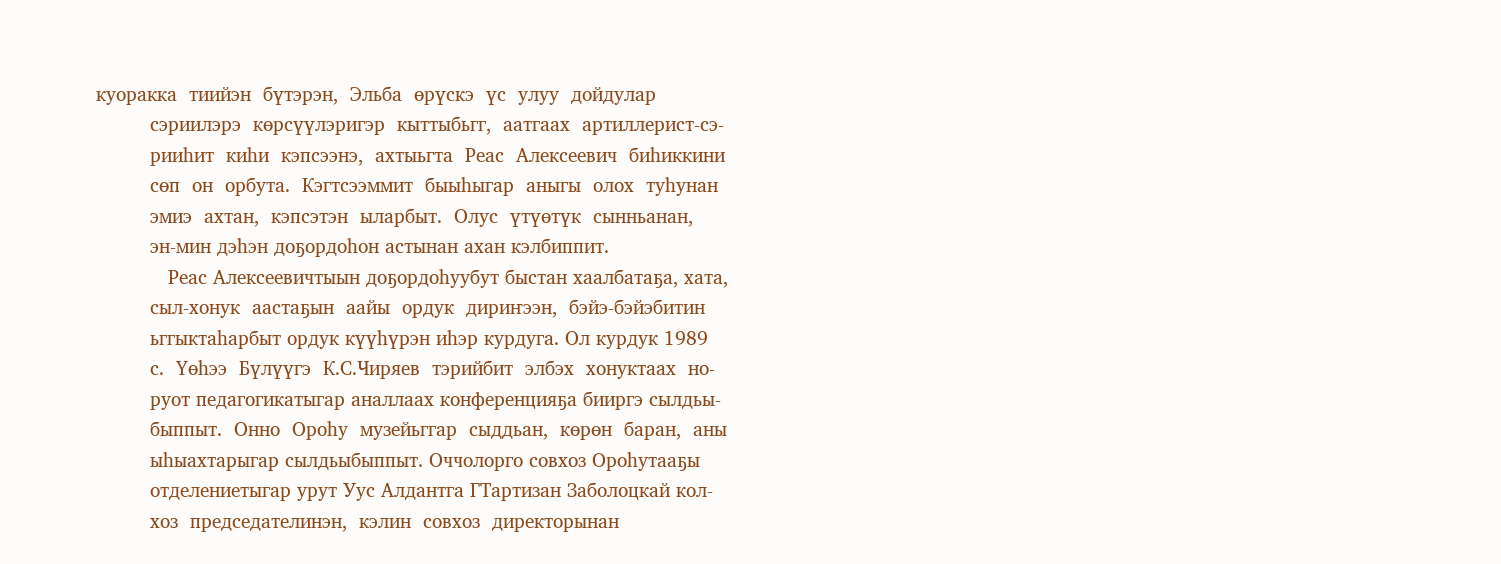куоракка  тиийэн  бүтэрэн,  Эльба  өрүскэ  үс  улуу  дойдулар
         сэриилэрэ  көрсүүлэригэр  кыттыбьгг,  аатгаах  артиллерист-сэ-
         рииһит  киһи  кэпсээнэ,  ахтыьгта  Реас  Алексеевич  биһиккини
         сөп  он  орбута.  Кэгтсээммит  быыһыгар  аныгы  олох  туһунан
         эмиэ  ахтан,  кэпсэтэн  ыларбыт.  Олус  үтүөтүк  сынньанан,
         эн-мин дэһэн доҕордоһон астынан ахан кэлбиппит.
            Реас Алексеевичтыын доҕордоһуубут быстан хаалбатаҕа, хата,
         сыл-хонук  аастаҕын  аайы  ордук  дириҥээн,  бэйэ-бэйэбитин
         ьггыктаһарбыт ордук күүһүрэн иһэр курдуга. Ол курдук 1989
         с.  Үөһээ  Бүлүүгэ  К.С.Чиряев  тэрийбит  элбэх  хонуктаах  но-
         руот педагогикатыгар аналлаах конференцияҕа бииргэ сылдьы-
         быппыт.  Онно  Ороһу  музейьггар  сыддьан,  көрөн  баран,  аны
         ыһыахтарыгар сылдьыбыппыт. Оччолорго совхоз Ороһутааҕы
         отделениетыгар урут Уус Алдантга ГТартизан Заболоцкай кол-
         хоз  председателинэн,  кэлин  совхоз  директорынан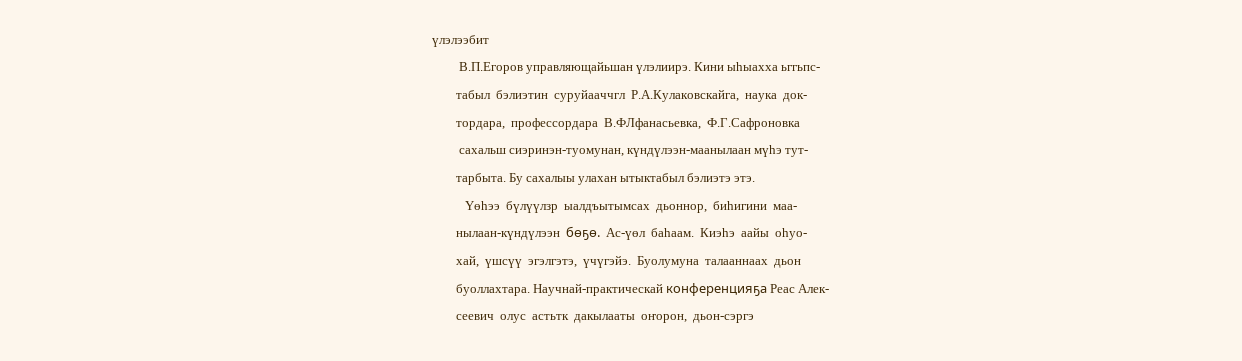үлэлээбит
         В.П.Егоров управляющайьшан үлэлиирэ. Кини ыһыахха ьггьпс-
        табыл  бэлиэтин  суруйааччгл  Р.А.Кулаковскайга,  наука  док-
        тордара,  профессордара  В.ФЛфанасьевка,  Ф.Г.Сафроновка
         сахальш сиэринэн-туомунан, күндүлээн-маанылаан мүһэ тут-
        тарбыта. Бу сахалыы улахан ытыктабыл бэлиэтэ этэ.
           Үөһээ  бүлүүлзр  ыалдъытымсах  дьоннор,  биһигини  маа-
        нылаан-күндүлээн  бөҕө.  Ас-үөл  баһаам.  Киэһэ  аайы  оһуо-
        хай,  үшсүү  эгэлгэтэ,  үчүгэйэ.  Буолумуна  талааннаах  дьон
        буоллахтара. Научнай-практическай конференцияҕа Реас Алек-
        сеевич  олус  астьтк  дакылааты  оҥорон,  дьон-сэргэ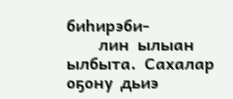биһирэби-
        лин  ылыан  ылбыта.  Сахалар  оҕону  дьиэ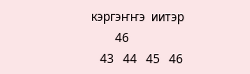кэргэҥҥэ  иитэр
        46
   43   44   45   46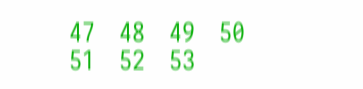47   48   49   50   51   52   53